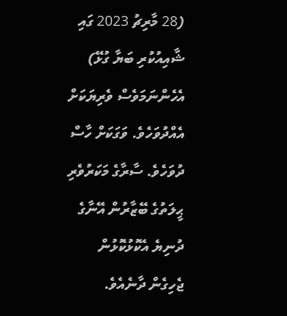(28 މާރިޗު 2023 ގައި ޝާއިއުކުރި ބަޔާ ގުޅޭ)
އެހެންނަމަވެސް ވެރިޔަކަށް އެއްދުވަހެވެ. ވަގަކަށް ހާސް ދުވަހެވެ. ސާރާގެ މަކަރުވެރި ޙީލަތުގެ ބޭޒާރުން އޭނާގެ ދުނިޔެ އެކޮޅުކޮޅުން ޖެހިގެން ދާނެއެވެ.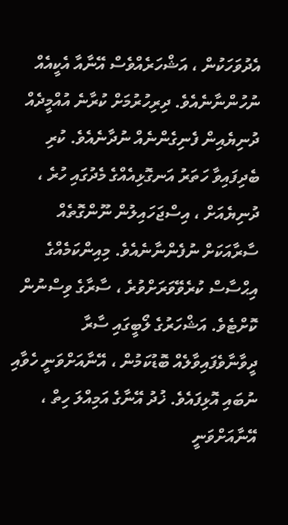އެދުވަހަކުން ، އަޝްހަރެއްވެސް އޭނާއާ އެކީއެއް ނުހުންނާނެއެވެ. ދިރިހުރުމަށް ކުރާނެ އުއްމީދެއް ދުނިޔެއިން ފެނިގެންނެއް ނުދާނެއެވެ. ކުރި ބެދިފައިވާ ހަތަރު އަނގޮޅިއެއްގެ މެދުގައި ހުރެ ، ދުނިޔެއަށް ، އިސްޖަހައިލުން ނޫންގޮތެއް ސާރާއަކަށް ނުފެންނާނެއެވެ. މިއިންކަމެއްގެ އިޙްސާސް ކުރެވޭވަރަށްވުރެ ، ސާރާގެ ވިސްނުން ކޮށްޓެވެ. އަޝްހަރުގެ ލޯބީގައި ސާރާ ދީވާނާވެފައިވާލެއް ބޮޑުކަމުން ، އޭނާއަށްވަނީ ހެވާއި ނުބައި އޮޅިފައެވެ. ޚުދު އޭނާގެ އަމިއްލަ ހިތް ، އޭނާއަށްވަނީ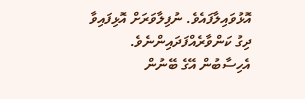އޮޅުވައިލާފައެވެ. ނުފިލާވަރަށް އޮޅިފައިވާ ދިގު ކަންވާރެއްފަދައިންނެވެ. އެހިސާބުން އޭގެ ބޭނުން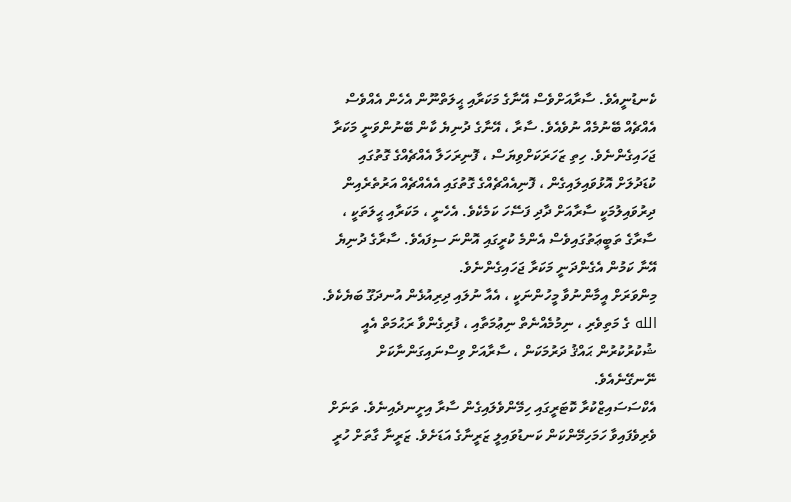ކެނޑުނީއެވެ. ސާރާއަށްވެސް އޭނާގެ މަކަރާއި ޙީލަތްނޫން އެހެން އެއްވެސް އެއްޗެއް ބޭނުމެއް ނުވެއެވެ. ސާރާ ، އޭނާގެ ދުނިޔެ ކާން ބޭނުންވަނީ މަކަރާ ޖަހައިގެންނެވެ. ހިތި ޒަހަރަކަށްވިޔަސް ، ފޮނިރަހަލާ އެއްޗެއްގެ ގޮތުގައި ކުޑަދުލަށް އޮޅުވައިލައިގެން ، ފޮނިއެއްޗެއްގެ ގޮތުގައި އެއެއްޗެއް އަރުތެރެއިން ދިރުވައިލުމަކީ ސާރާއަށް ދާދި ފަސޭހަ ކަމެކެވެ. އެހެނީ ، މަކަރާއި ޙީލަތަކީ ، ސާރާގެ ތަބީޢަތުގައިވެސް އެންމެ ކުރީގައި އޮންނަ ސިފައެވެ. ސާރާގެ ދުނިޔެ އޭނާ ކަމުން އެގެންދަނީ މަކަރާ ޖަހައިގެންނެވެ.
މިންވަރަށް އީމާންނުވާ މީހުންނަކީ ، އެއާ ނުލައި ދިރިއުޅެން އުނދަގޫ ބަޔެކެވެ. الله ގެ މަތިވެރި ، ނިމުމެއްނެތް ނިޢުމަތާއި ، ފުރިގެންވާ ރަޙުމަތް އެއީ ޝުކުރުކުރުން ޙައްޤު ދަރުމަކަން ، ސާރާއަށް ވިސްނައިގަންނާކަށް ނޭނގޭނެއެވެ.
އެކްސަސައިޒްކުރާ ކޮޓަރީގައި ހިމޭންވެލައިގެން ސާރާ އިށީނދެއިނެވެ. ތަނަށް ވެރިވެފައިވާ ހަމަހިމޭންކަން ކަނޑުވައިލީ ޒަރީނާގެ އަޑަށެވެ. ޒަރީނާ ގާތަށް ހުރީ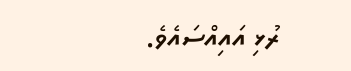ރުޅި އައިއްސައެވެ.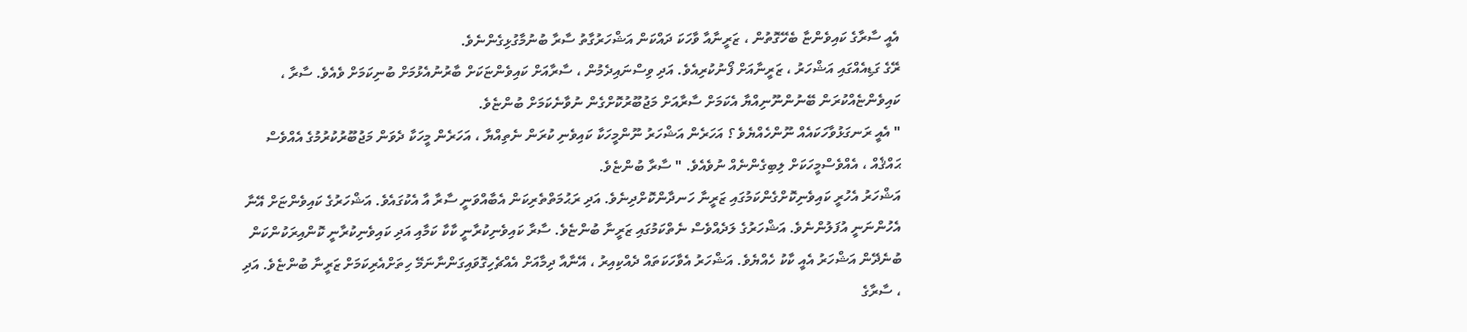އެއީ ސާރާގެ ކައިވެންޏާ ބެހޭގޮތުން ، ޒަރީނާއާ ވާހަކަ ދައްކަން އަޝްހަރުގާތު ސާރާ ބުނުމާގުޅިގެންނެވެ.
ރޭގެ ގަޑިއެއްގައި އަޝްހަރު ، ޒަރީނާއަށް ފޯނުކުރިއެވެ. އަދި ވިސްނައިދެމުން ، ސާރާއަށް ކައިވެންޏަކަށް ބާރުނުއެޅުމަށް ބުނިކަމަށް ވެއެވެ. ސާރާ ، ކައިވެންޏެއްކުރަން ބޭނުންނޫނިއްޔާ އެކަމަށް ސާރާއަށް މަޖުބޫރުކޮށްގެން ނުވާނެކަމަށް ބުންޏެވެ.
" އެއީ ރަނގަޅުވާހަކައެއް ނޫންހެއްޔެވެ ؟ އަހަރެން އަޝްހަރު ނޫންމީހަކާ ކައިވެނި ކުރަން ނެތިއްޔާ ، އަހަރެން މީހަކާ ދެވަން މަޖުބޫރުކުރުމުގެ އެއްވެސް ޙައްޤެއް ، އެއްވެސްމީހަކަށް ލިބިގެންނެއް ނުވެއެވެ. " ސާރާ ބުންޏެވެ.
އަޝްހަރު އެހުރީ ކައިވެނިކޮށްގެންކަމުގައި ޒަރީނާ ހަނދާންކޮށްދިނެވެ. އަދި ރަޙުމަތްތެރިކަން އެބާއްވަނީ ސާރާ އާ އެކުގައެވެ. އަޝްހަރުގެ ކައިވެންޏަށް އޭނާ އެހުންނަނީ އުފަލުންނެވެ. އަޝްހަރުގެ ލަދެއްވެސް ނެތްކަމުގައި ޒަރީނާ ބުންޏެވެ. ސާރާ ކައިވެނިކުރާނީ ކާކާ ކަމާއި އަދި ކައިވެނިކުރާނީ ކޮންއިރަކުންކަން ބުނެދޭން އަޝްހަރު އެއީ ކާކު ހެއްޔެވެ. އަޝްހަރު އެވާހަކަތައް ދެއްކިއިރު ، އޭނާއާ ދިމާއަށް އެއްޗެހިގޮވައިގަންނާނަމޭ ހިތަށްއެރިކަމަށް ޒަރީނާ ބުންޏެވެ. އަދި ، ސާރާގެ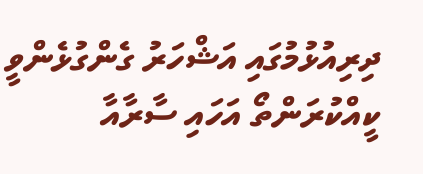ދިރިއުޅުމުގައި އަޝްހަރު ގެންގުޅެންވީ ކީއްކުރަންތޯ އަހައި ސާރާއާ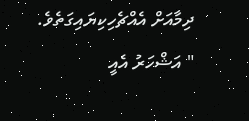ދިމާއަށް އެއްޗެހިކިޔައިގަތެވެ.
" އަޝްހަރު އެއީ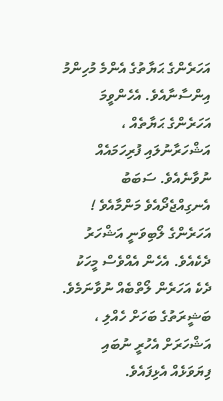އަހަރެންގެ ޙަޔާތުގެ އެންމެ މުހިންމު އިންސާނާއެވެ. އެހެންވީމަ އަހަރެންގެ ޙަޔާތެއް ، އަޝްހަރާނުލައި ފުރިހަމައެއް ނުވާނެއެވެ. ސަބަބު އެނގިއްޖެދޯއެވެ މަންމާއެވެ ! އަހަރެންގެ ލޯބިވަނީ އަޝްހަރު ދެކެއެވެ. އެހެން އެއްވެސް މީހަކު ދެކެ އަހަރެން ލޯތްބެއް ނުވާނަމެވެ. ބަޝީރަތުގެ ބަހަށް ހެއްލި ، އަޝްހަރަށް އެހުރީ ނުބައި ފިޔަވަޅެއް އެޅިފައެވެ.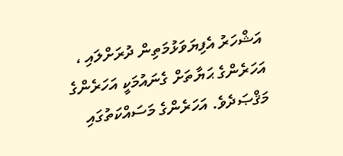އަޝްހަރު އެފިޔަވަޅުމަތިން ދުރަށްލައި ، އަހަރެންގެ ޙަޔާތަށް ގެނައުމަކީ އަހަރެންގެ މަޤްޞަދެވެ. އަހަރެންގެ މަސައްކަތުގައި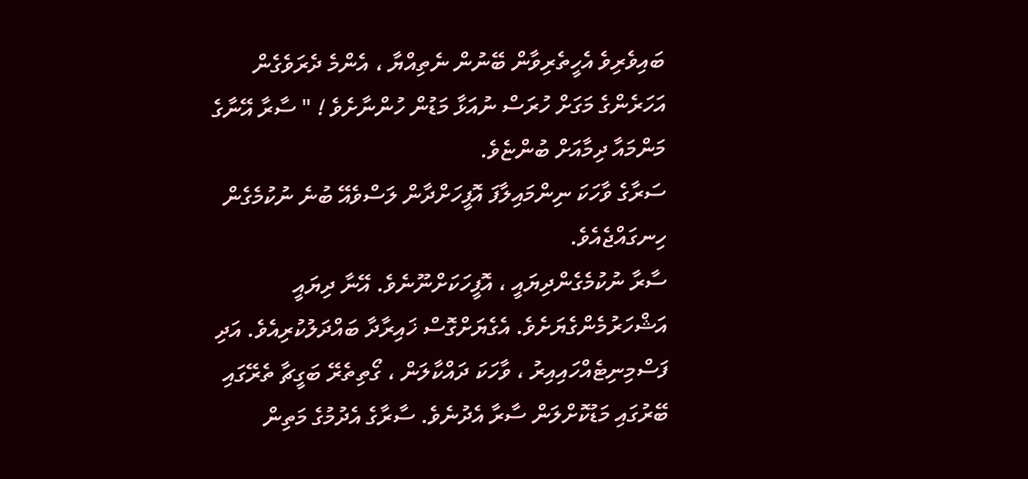ބައިވެރިވެ އެހީތެރިވާން ބޭނުން ނެތިއްޔާ ، އެންމެ ދެރަވެގެން އަހަރެންގެ މަގަށް ހުރަސް ނުއަޅާ މަޑުން ހުންނާށެވެ ! " ސާރާ އޭނާގެ މަންމައާ ދިމާއަށް ބުންޏެވެ.
ސަރާގެ ވާހަކަ ނިންމައިލާފަ އޮފީހަށްދާން ލަސްވެއޭ ބުނެ ނުކުމެގެން ހިނގައްޖެއެވެ.
ސާރާ ނުކުމެގެންދިޔައީ ، އޮފީހަކަށްނޫނެވެ. އޭނާ ދިޔައީ އަޝްހަރުމެންގެޔަށެވެ. އެގެޔަށްގޮސް ޚައިރާދާ ބައްދަލުކުރިއެވެ. އަދި ފަސްމިނިޓެއްހައިއިރު ، ވާހަކަ ދައްކާލަން ، ގޯތިތެރޭ ބަގީޗާ ތެރޭގައި ބޭރުގައި މަޑުކޮށްލަން ސާރާ އެދުނެވެ. ސާރާގެ އެދުމުގެ މަތިން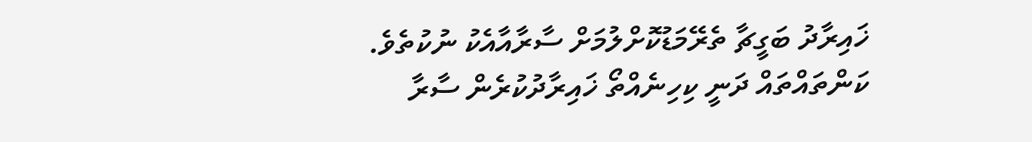ޚައިރާދު ބަގީޗާ ތެރޭމަޑުކޮށްލުމަށް ސާރާއާއެކު ނުކުތެވެ.
ކަންތައްތައް ދަނީ ކިހިނެއްތޯ ޚައިރާދުކުރެން ސާރާ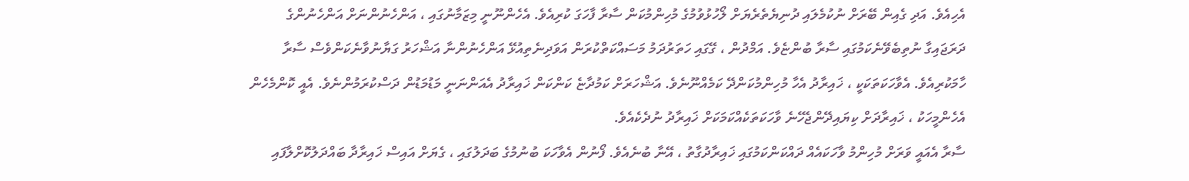އެހިއެވެ. އަދި ގެއިން ބޭރަށް ނުކުމެލައި ދުނިޔެތެރެޔަށް ލޯހުޅުވުމުގެ މުހިންމުކަން ސާރާ ފާހަގަ ކުރިއެވެ. އެހެންނޫނީ މިޒަމާނުގައި ، އަންހެނުންނަށް އަންހެނުންގެ ދަރަޖައިގާ ނުތިބެވޭނެކަމުގައި ސާރާ ބުންޏެވެ. އަމްދުން ، ގޭގައި ހަތަރުދަމު މަސައްކަތްކުރަން އަވަދިނެތިއުޅޭ އަންހެނުންނާ އަޝްހަރު ގަޔާނުވާނެކަންވެސް ސާރާ ހާމަކުރިއެވެ. އެވާހަކަތަކަކީ ، ޚައިރާދު އެހާ މުހިންމުކަންދޭ ކަމެއްނޫނެވެ. އަޝްހަރަށް ކަމުދާޏެ ކަންކަން ޚައިރާދު އެއަންނަނީ މަޑުމަޑުން ދަސްކުރަމުންނެވެ. އެއީ ކޮންމެހެން އެހެންމީހަކު ، ޚައިރާދަށް ކިޔައިދޭންޖެހޭނެ ވާހަކަތަކެއްކަމަކަށް ޚައިރާދު ނުދެކެއެވެ.
ސާރާ އެއައީ ވަރަށް މުހިންމު ވާހަކައެއް ދައްކަންކަމުގައި ޚައިރާދުގާތު ، އޭނާ ބުނެއެވެ. ފޯނުން އެވާހަކަ ބުނުމުގެ ބަދަލުގައި ، ގެޔަށް އައިސް ޚައިރާދާ ބައްދަލުކޮށްލާފައި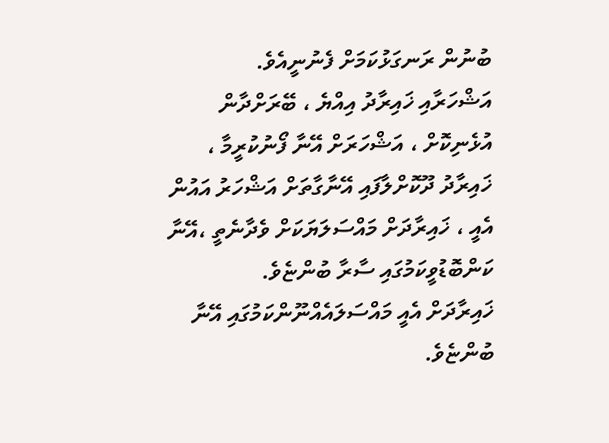ބުނުން ރަނގަޅުކަމަށް ފެނުނީއެވެ.
އަޝްހަރާއި ޚައިރާދު އިއްޔެ ، ބޭރަށްދާން އުޅެނިކޮށް ، އަޝްހަރަށް އޭނާ ފޯނުކުރީމާ ، ޚައިރާދު ދޫކޮށްލާފައި އޭނާގާތަށް އަޝްހަރު އައުން އެއީ ، ޚައިރާދަށް މައްސަލަޔަކަށް ވެދާނެތީ ،އޭނާ ކަންބޮޑުވީކަމުގައި ސާރާ ބުންޏެވެ.
ޚައިރާދަށް އެއީ މައްސަލައެއްނޫންކަމުގައި އޭނާ ބުންޏެވެ.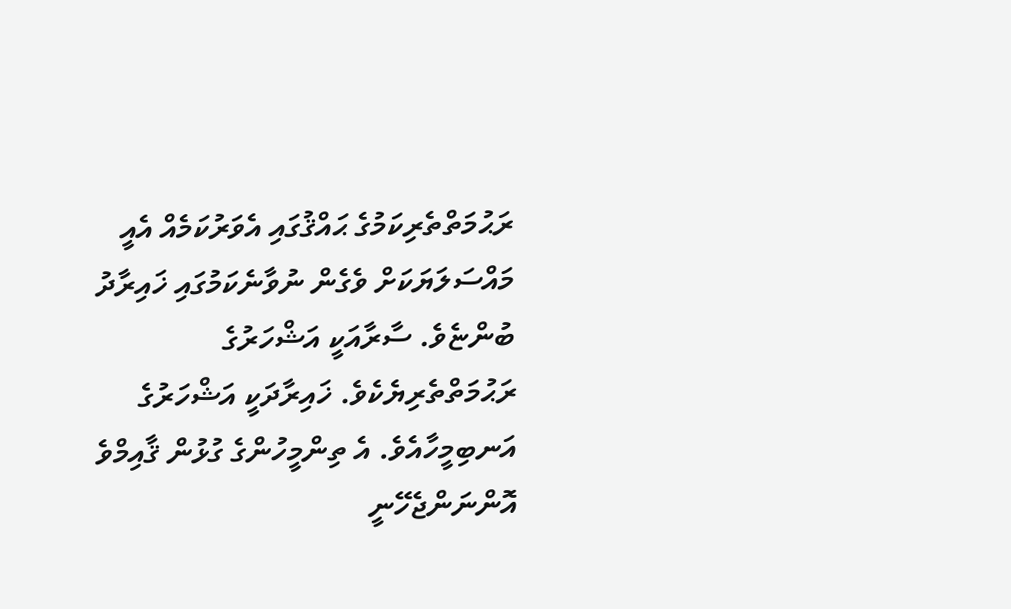ރަޙުމަތްތެރިކަމުގެ ޙައްޤުގައި އެވަރުކަމެއް އެއީ މައްސަލަޔަކަށް ވެގެން ނުވާނެކަމުގައި ޚައިރާދު ބުންޏެވެ. ސާރާއަކީ އަޝްހަރުގެ ރަޙުމަތްތެރިޔެކެވެ. ޚައިރާދަކީ އަޝްހަރުގެ އަނބިމީހާއެވެ. އެ ތިންމީހުންގެ ގުޅުން ޤާއިމްވެ އޮންނަންޖެހޭނީ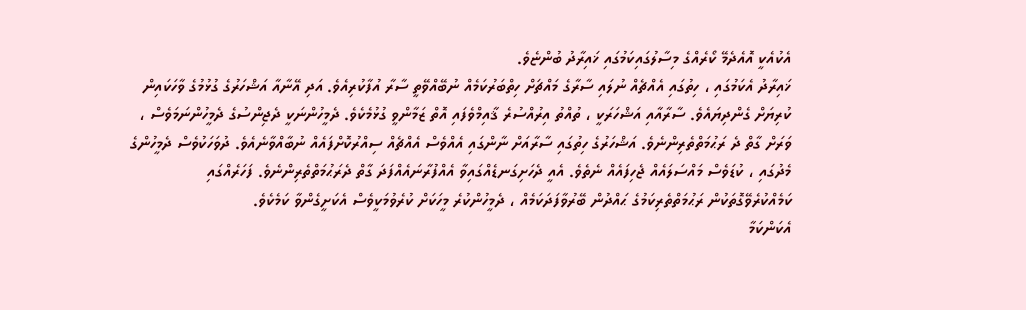އެކުއެކީ އޮއެދެމޭ ކޯރެއްގެ މިސާލުގައިކަމުގައި ޚައިރާދު ބުންޏެވެ.
ޚައިރާދު އެކަމުގައި ، ހިތުގައި އެއްޗެއް ނުލައި ސާރާގެ މައްޗަށް ހިތްބަރުކަމެއް ނުބޭއްވޭތީ ސާރާ އުފާކުރިއެވެ. އަދި އޭނާއާ އަޝްހަރުގެ ގުޅުމުގެ ވާހަކައިން ކުރިޔަށް ގެންދިޔައެވެ. ސާރާއާއި އަޝްހަރަކީ ، ތުއްތު އިރުއްސުރެ ޤާއިމްވެފައި އޮތް ޒަމާންވީ ގުޅުމެކެވެ. ދެމީހުންނަކީ ދެޖިންސުގެ ދެމީހުންނަމަވެސް ، ވަރަށް ގާތް ދެ ރަޙުމަތްތެރިންނެވެ. އަޝްހަރުގެ ހިތުގައި ސާރާއަށް ނާންގައި އެއްވެސް އެއްޗެއް ސިއްރުކޮށްފައެއް ނުބާއްވާނެއެވެ. ދުވަހަކުވެސް ދެމީހުންގެ މެދުގައި ، ކުޑަވެސް މައްސަލައެއް ޖެހިފައެއް ނެތެވެ. އެއީ ދެހަށިގަނޑެއްގައިވާ އެއްފުރާނައެއްފަދަ ގާތް ދެރަޙުމަތްތެރިންނެވެ. ފަހަރެއްގައި ކަމެއްކުރެވޭގޮތަކުން ރަޙުމަތްތެރިކަމުގެ ޙައްދުން ބޭރުވާފަދަކަމެއް ، ދެމީހުންކުރެ މީހަކަށް ކުރެވުމަކީވެސް އެކަށީގެންވާ ކަމެކެވެ.
އެކަންކަމާ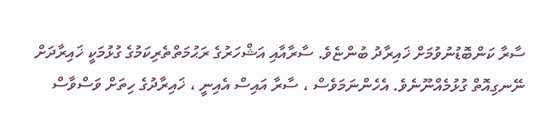ސާރާ ކަންބޮޑުނުވުމަށް ޚައިރާދު ބުންޏެވެ. ސާރާއާއި އަޝްހަރުގެ ރަޙުމަތްތެރިކަމުގެ ގުޅުމަކީ ޚައިރާދަށް ނޭނގިއޮތް ގުޅުމެއްނޫނެވެ. އެހެންނަމަވެސް ، ސާރާ އައިސް އެއިނީ ، ޚައިރާދުގެ ހިތަށް ވަސްވާސް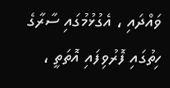ވައްދައި ، އެގުޅުމުގައި ސާރާގެ ހިތުގައި ފޮރުވިފައި އޮތަތީ ،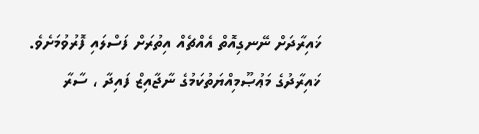ޚައިރާދަށް ނޭނގިއޮތް އެއްޗެއް އިތުރަށް ފަސްލައި ފޮރުވުމަށެވެ. ޚައިރާދުގެ މަޢުޞޫމިއްޔަތުކަމުގެ ނާޖާއިޒް ފައިދާ ، ސާރާ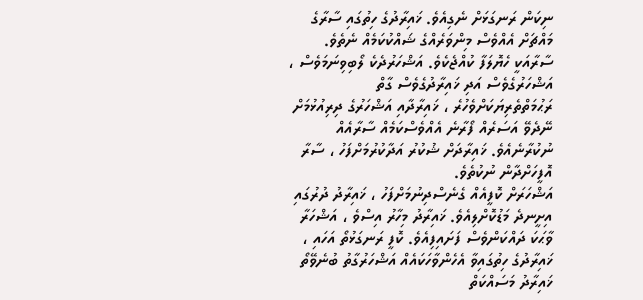ނިކަން ރަނގަޅަށް ނެގިއެވެ. ޚައިރާދުގެ ހިތުގައި ސާރާގެ މައްޗަށް އެއްވެސް މިންވަރެއްގެ ޝައްކުކަމެއް ނެތެވެ. ސާރާއަކީ ހެޔޮލަފާ ކުއްޖެކެވެ. އަޝްހަރުދެކެ ލޯބިވިނަމަވެސް ، އަޝްހަރުގެވެސް އަދި ޚައިރާދުގެވެސް ގާތް ރަޙުމަތްތެރިޔަކަށްވެހުރެ ، ޚައިރާދާއި އަޝްހަރުގެ ދިރިއުޅުމަށް ނޭދެވޭ އަސަރެއް ފޯރާނެ އެއްވެސްކަމެއް ސާރާއެއް ނުކުރާނެއެވެ. ޚައިރާދަށް ޝުކުރު އަދާކުރުމަށްފަހު ، ސާރާ އޮފީހަށްދާން ނުކުތެވެ.
އަޝްހަރަށް ކޮފީއެއް ގެނެސްދިނުމަށްފަހު ، ޚައިރާދު ދުރުގައި އިށީނދެ މަޑުކޮށްލިއެވެ. ޚައިރާދު މިހާރު އިސްވެ ، އަޝްހަރާ ވާޙަކަ ދައްކަންވެސް ފަށައިފިއެވެ. ކޮފީ ރަނގަޅުތޯ އަހައި ، ޚައިރާދުގެ ހިތުގައިވާ އެހެންވާހަކައެއް އަޝްހަރުގާތު ބުނެވޭތޯ ޚައިރާދު މަސައްކަތް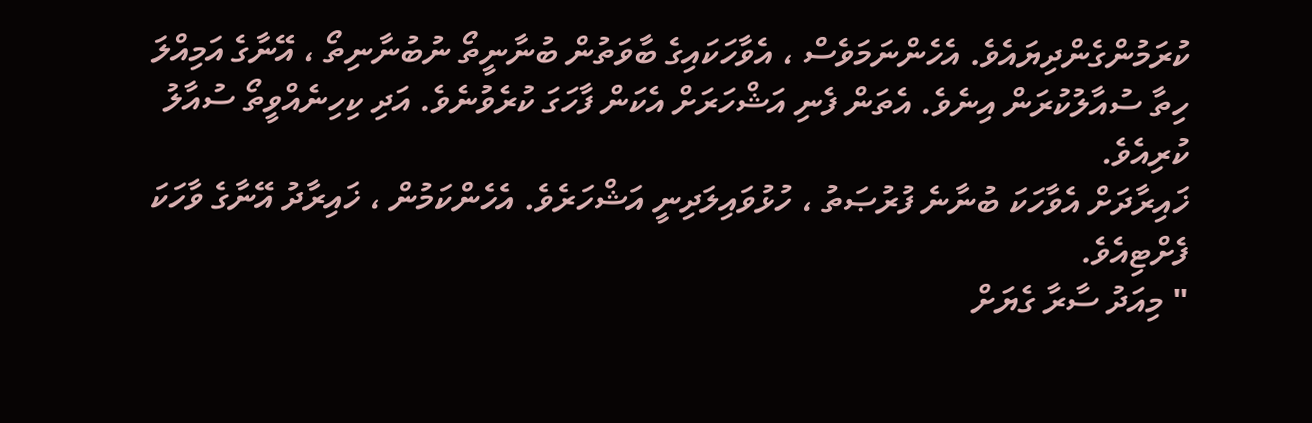ކުރަމުންގެންދިޔައެވެ. އެހެންނަމަވެސް ، އެވާހަކައިގެ ބާވަތުން ބުނާނީތޯ ނުބުނާނިތޯ ، އޭނާގެ އަމިއްލަ ހިތާ ސުއާލުކުރަން އިނެވެ. އެތަން ފެނި އަޝްހަރަށް އެކަން ފާހަގަ ކުރެވުނެވެ. އަދި ކިހިނެއްވީތޯ ސުއާލު ކުރިއެވެ.
ޚައިރާދަށް އެވާހަކަ ބުނާނެ ފުރުޞަތު ، ހުޅުވައިލަދިނީ އަޝްހަރެވެ. އެހެންކަމުން ، ޚައިރާދު އޭނާގެ ވާހަކަ ފެށްޓިއެވެ.
" މިއަދު ސާރާ ގެޔަށް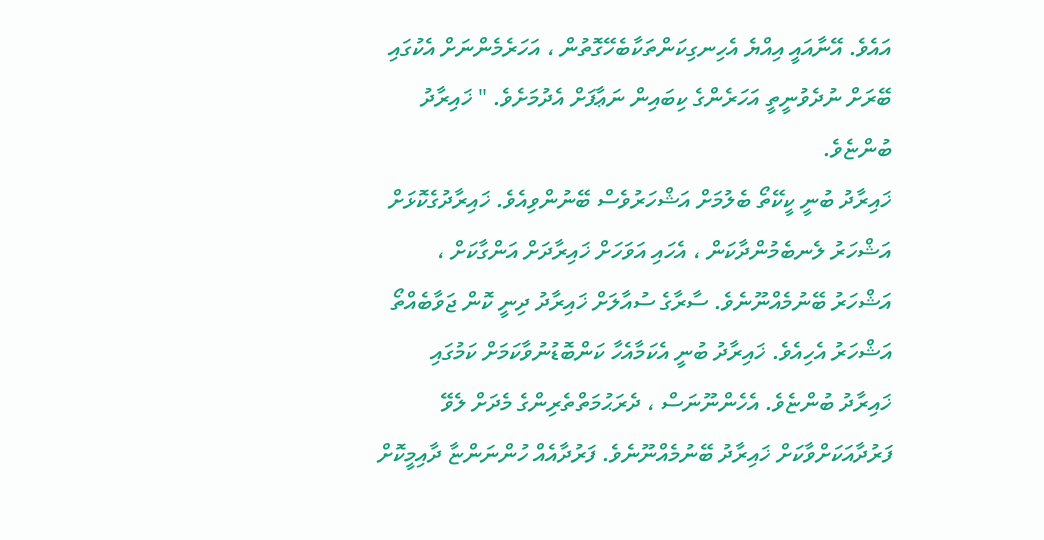އައެވެ. އޭނާއައީ އިއްޔެ އެހިނގިކަންތަކާބެހޭގޮތުން ، އަހަރެމެންނަށް އެކުގައި ބޭރަށް ނުދެވުނީތީ އަހަރެންގެ ކިބައިން ނަޢާފަށް އެދުމަށެވެ. " ޚައިރާދު ބުންޏެވެ.
ޚައިރާދު ބުނީ ކީކޭތޯ ބެލުމަށް އަޝްހަރުވެސް ބޭނުންވިއެވެ. ޚައިރާދުގެކޮޅަށް އަޝްހަރު ލެނބެމުންދާކަން ، އެހައި އަވަހަށް ޚައިރާދަށް އަންގާކަށް ، އަޝްހަރު ބޭނުމެއްނޫނެވެ. ސާރާގެ ސުއާލަށް ޚައިރާދު ދިނީ ކޮން ޖަވާބެއްތޯ އަޝްހަރު އެހިއެވެ. ޚައިރާދު ބުނީ އެކަމާއެހާ ކަންބޮޑުނުވާކަމަށް ކަމުގައި ޚައިރާދު ބުންޏެވެ. އެހެންނޫނަސް ، ދެރަޙުމަތްތެރިންގެ މެދަށް ލެވޭ ފަރުދާއަކަށްވާކަށް ޚައިރާދު ބޭނުމެއްނޫނެވެ. ފަރުދާއެއް ހުންނަންޏާ ދާއިމީކޮށް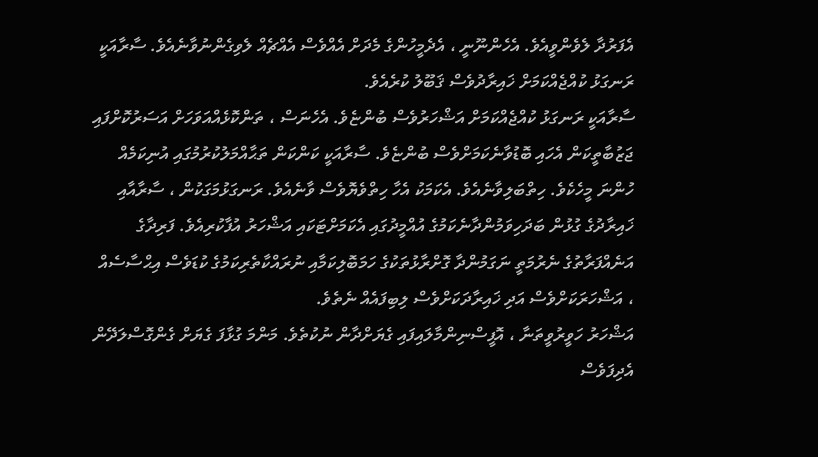އެފަރުދާ ލެވެންވީއެވެ. އެހެންނޫނީ ، އެދެމީހުންގެ މެދަށް އެއްވެސް އެއްޗެއް ލެވިގެންނުވާނެއެވެ. ސާރާއަކީ ރަނގަޅު ކުއްޖެއްކަމަށް ޚައިރާދުވެސް ޤަބޫލު ކުރެއެވެ.
ސާރާއަކީ ރަނގަޅު ކުއްޖެއްކަމަށް އަޝްހަރުވެސް ބުންޏެވެ. އެހެނަސް ، ތަންކޮޅެއްއަވަހަށް އަސަރުކޮށްފައި ޖަޒުބާތީކަން އެހައި ބޮޑުވާނެކަމަށްވެސް ބުންޏެވެ. ސާރާއަކީ ކަންކަން ތަޙާއްމަލުކުރުމުގައި އުނިކަމެއް ހުންނަ މީހެކެވެ. ހިތްބަލިވާނެއެވެ. އެކަމަކު އެހާ ހިތްވެޔޮވެސް ވާނެއެވެ. ރަނގަޅުމަގަކުން ، ސާރާއާއި ޚައިރާދުގެ ގުޅުން ބަދަހިވަމުންދާނެކަމުގެ އުއްމީދުގައި އެކަމަށްޓަކައި އަޝްހަރު އުފާކުރިއެވެ. ފަރިދާގެ އަނެއްފަރާތުގެ ނެރުމަތީ ނަގަމުންދާ ގޮށްރާޅުތަކުގެ ހަމަބޮލިކަމާއި ނުރައްކާތެރިކަމުގެ ކުޑަވެސް އިޙްސާސެއް ، އަޝްހަރަކަށްވެސް އަދި ޚައިރާދަކަށްވެސް ލިބިފައެއް ނެތެވެ.
އަޝްހަރު ހަވީރުވީތަނާ ، އޮފީސްނިންމާލައިފައި ގެޔަށްދާން ނުކުތެވެ. މަންމަ ގުޅާފަ ގެޔަށް ގެންގޮސްލަދޭން އެދިފަވެސް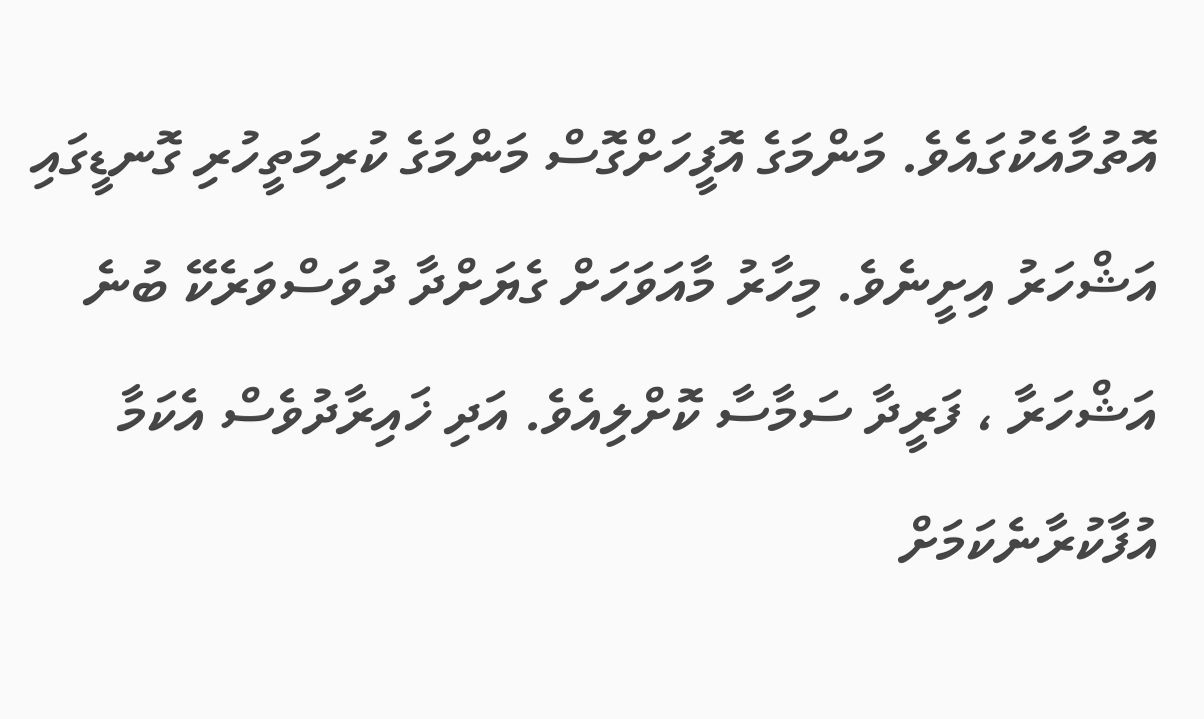އޮތުމާއެކުގައެވެ. މަންމަގެ އޮފީހަށްގޮސް މަންމަގެ ކުރިމަތީހުރި ގޮނޑީގައި އަޝްހަރު އިށީނެވެ. މިހާރު މާއަވަހަށް ގެޔަށްދާ ދުވަސްވަރެކޭ ބުނެ އަޝްހަރާ ، ފަރީދާ ސަމާސާ ކޮށްލިއެވެ. އަދި ޚައިރާދުވެސް އެކަމާ އުފާކުރާނެކަމަށް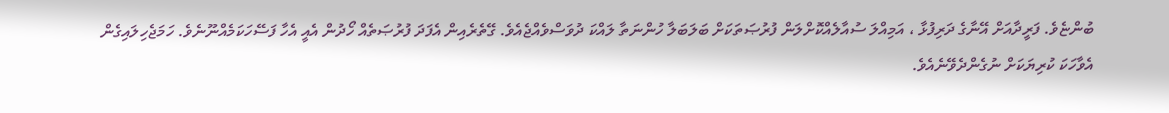ބުންޏެވެ. ފަރީދާއަށް އޭނާގެ ދަރިފުޅާ ، އަމިއްލަ ސުއާލެއްކޮށްލަން ފުރުޞަތަކަށް ބަލަބަލާ ހުންނަތާ ލައްކަ ދުވަސްވެއްޖެއެވެ. ގޭތެރެއިން އެފަދަ ފުރުޞަތެއް ހޯދުން އެއީ އެހާ ފަސޭހަކަމެއްނޫނެވެ. ހަމަޖެހިލައިގެން އެވާހަކަ ކުރިޔަކަށް ނުގެންދެވޭނެއެވެ.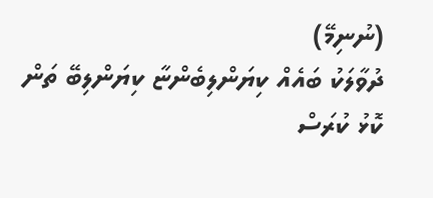(ނުނިމޭ)
ދުވާލަކު ބައެއް ކިޔަންލިބެންޏާ ކިޔަންލިބޭ ތަން
ކޮޅު ކުރަސް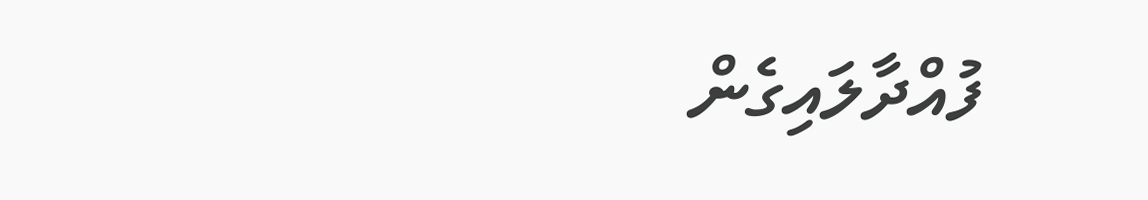ފުއްދާލައިގެން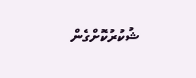ޝުކުރުކޮށްގެން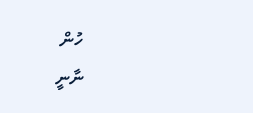ހުން
ނާނީ